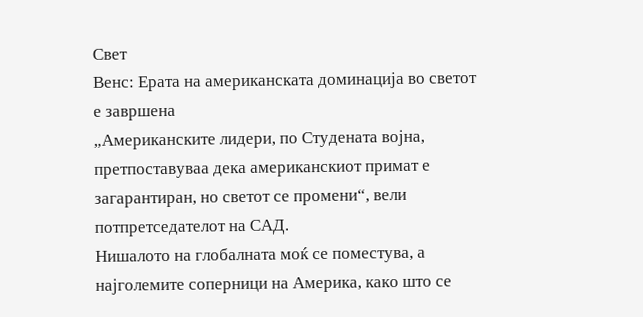Свет
Вeнс: Ерата на американската доминација во светот е завршена
„Американските лидери, по Студената војна, претпоставуваа дека американскиот примат е загарантиран, но светот се промени“, вели потпретседателот на САД.
Нишалото на глобалната моќ се поместува, а најголемите соперници на Америка, како што се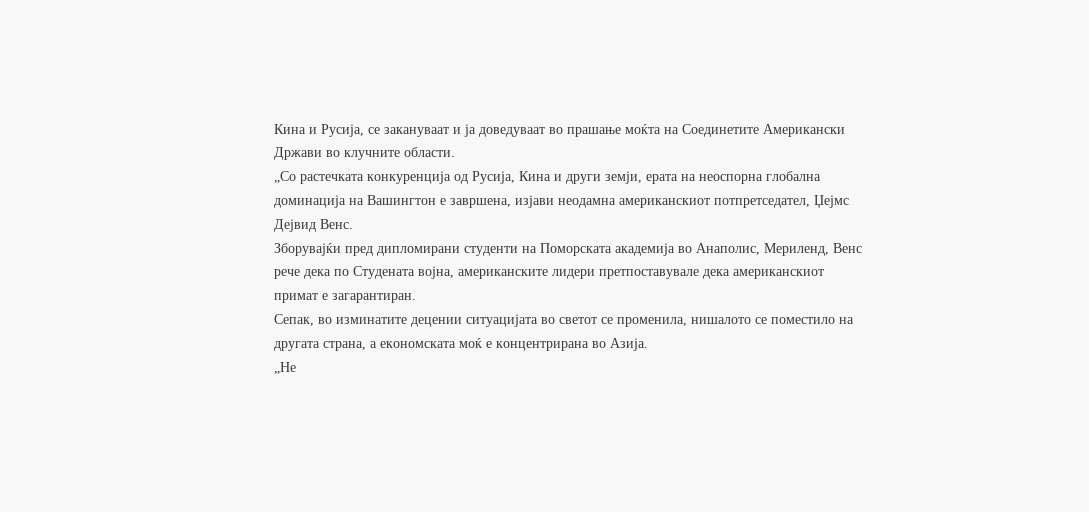Кина и Русија, се закануваат и ја доведуваат во прашање моќта на Соединетите Американски Држави во клучните области.
„Со растечката конкуренција од Русија, Кина и други земји, ерата на неоспорна глобална доминација на Вашингтон е завршена, изјави неодамна американскиот потпретседател, Џејмс Дејвид Венс.
Зборувајќи пред дипломирани студенти на Поморската академија во Анаполис, Мериленд, Венс рече дека по Студената војна, американските лидери претпоставувале дека американскиот примат е загарантиран.
Сепак, во изминатите децении ситуацијата во светот се променила, нишалото се поместило на другата страна, а економската моќ е концентрирана во Азија.
„Не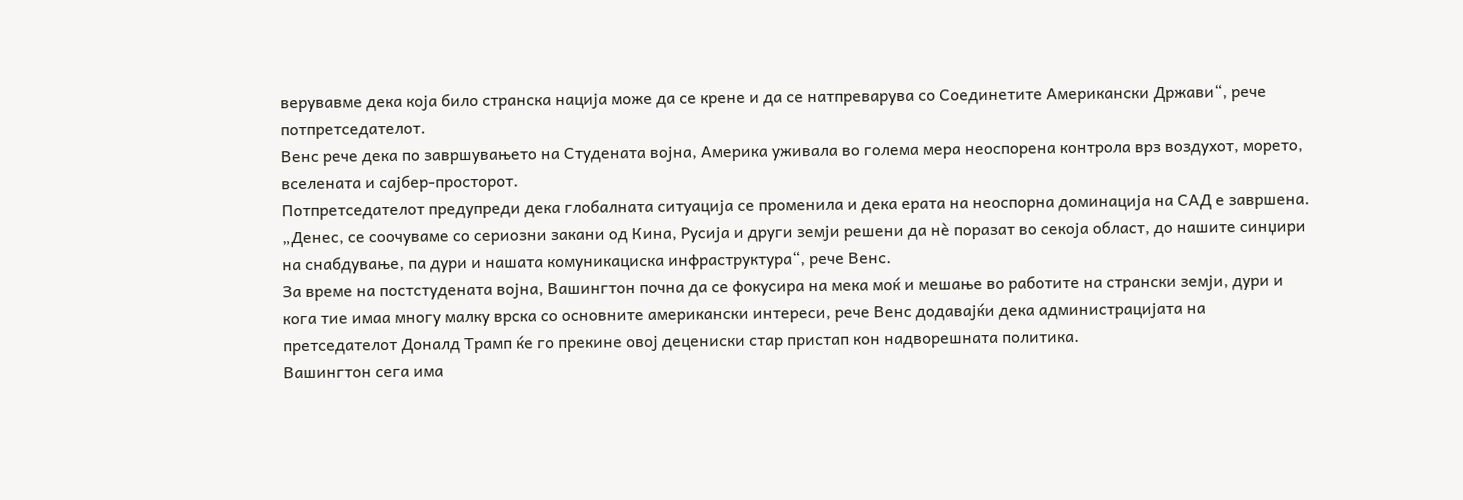верувавме дека која било странска нација може да се крене и да се натпреварува со Соединетите Американски Држави“, рече потпретседателот.
Венс рече дека по завршувањето на Студената војна, Америка уживала во голема мера неоспорена контрола врз воздухот, морето, вселената и сајбер-просторот.
Потпретседателот предупреди дека глобалната ситуација се променила и дека ерата на неоспорна доминација на САД е завршена.
„Денес, се соочуваме со сериозни закани од Кина, Русија и други земји решени да нè поразат во секоја област, до нашите синџири на снабдување, па дури и нашата комуникациска инфраструктура“, рече Венс.
За време на постстудената војна, Вашингтон почна да се фокусира на мека моќ и мешање во работите на странски земји, дури и кога тие имаа многу малку врска со основните американски интереси, рече Венс додавајќи дека администрацијата на претседателот Доналд Трамп ќе го прекине овој децениски стар пристап кон надворешната политика.
Вашингтон сега има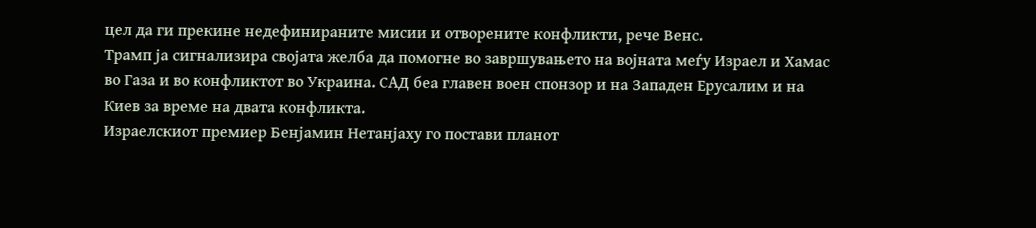цел да ги прекине недефинираните мисии и отворените конфликти, рече Венс.
Трамп ја сигнализира својата желба да помогне во завршувањето на војната меѓу Израел и Хамас во Газа и во конфликтот во Украина. САД беа главен воен спонзор и на Западен Ерусалим и на Киев за време на двата конфликта.
Израелскиот премиер Бенјамин Нетанјаху го постави планот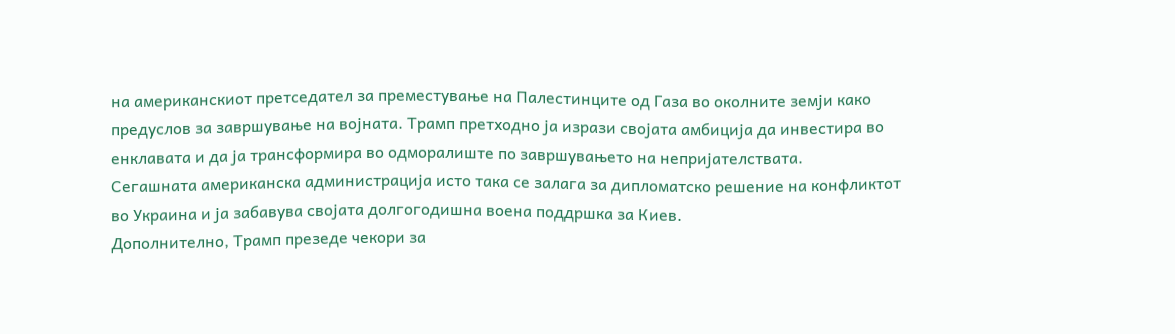на американскиот претседател за преместување на Палестинците од Газа во околните земји како предуслов за завршување на војната. Трамп претходно ја изрази својата амбиција да инвестира во енклавата и да ја трансформира во одморалиште по завршувањето на непријателствата.
Сегашната американска администрација исто така се залага за дипломатско решение на конфликтот во Украина и ја забавува својата долгогодишна воена поддршка за Киев.
Дополнително, Трамп презеде чекори за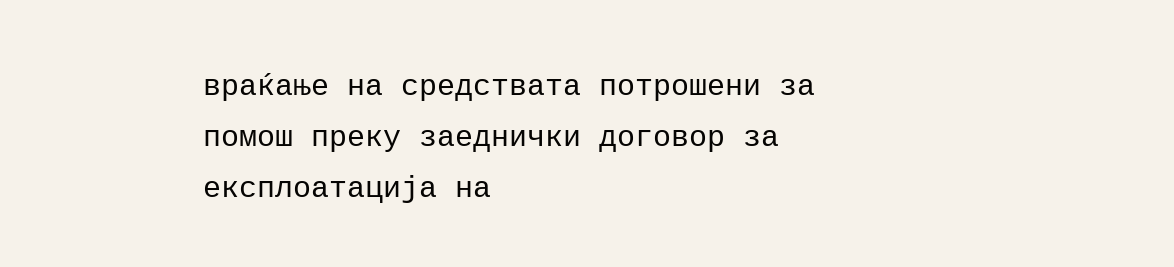враќање на средствата потрошени за помош преку заеднички договор за експлоатација на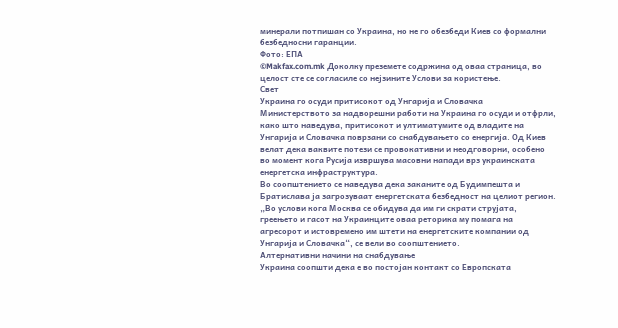минерали потпишан со Украина, но не го обезбеди Киев со формални безбедносни гаранции.
Фото: ЕПА
©Makfax.com.mk Доколку преземете содржина од оваа страница, во целост сте се согласиле со нејзините Услови за користење.
Свет
Украина го осуди притисокот од Унгарија и Словачка
Министерството за надворешни работи на Украина го осуди и отфрли, како што наведува, притисокот и ултиматумите од владите на Унгарија и Словачка поврзани со снабдувањето со енергија. Од Киев велат дека ваквите потези се провокативни и неодговорни, особено во момент кога Русија извршува масовни напади врз украинската енергетска инфраструктура.
Во соопштението се наведува дека заканите од Будимпешта и Братислава ја загрозуваат енергетската безбедност на целиот регион.
„Во услови кога Москва се обидува да им ги скрати струјата, греењето и гасот на Украинците оваа реторика му помага на агресорот и истовремено им штети на енергетските компании од Унгарија и Словачка“, се вели во соопштението.
Алтернативни начини на снабдување
Украина соопшти дека е во постојан контакт со Европската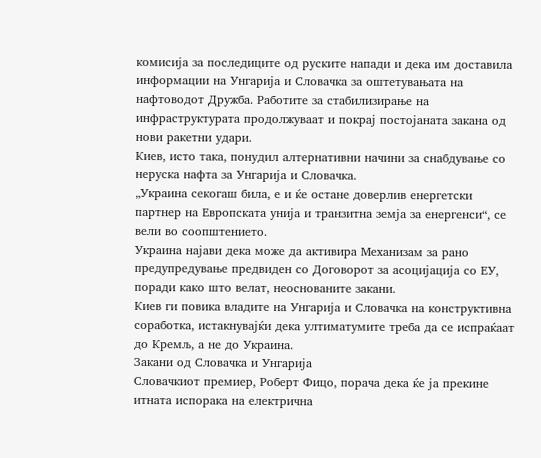комисија за последиците од руските напади и дека им доставила информации на Унгарија и Словачка за оштетувањата на нафтоводот Дружба. Работите за стабилизирање на инфраструктурата продолжуваат и покрај постојаната закана од нови ракетни удари.
Киев, исто така, понудил алтернативни начини за снабдување со неруска нафта за Унгарија и Словачка.
„Украина секогаш била, е и ќе остане доверлив енергетски партнер на Европската унија и транзитна земја за енергенси“, се вели во соопштението.
Украина најави дека може да активира Механизам за рано предупредување предвиден со Договорот за асоцијација со ЕУ, поради како што велат, неоснованите закани.
Киев ги повика владите на Унгарија и Словачка на конструктивна соработка, истакнувајќи дека ултиматумите треба да се испраќаат до Кремљ, а не до Украина.
Закани од Словачка и Унгарија
Словачкиот премиер, Роберт Фицо, порача дека ќе ја прекине итната испорака на електрична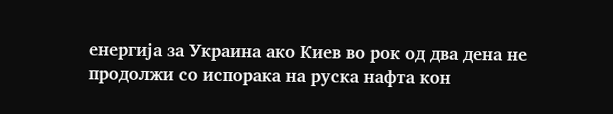енергија за Украина ако Киев во рок од два дена не продолжи со испорака на руска нафта кон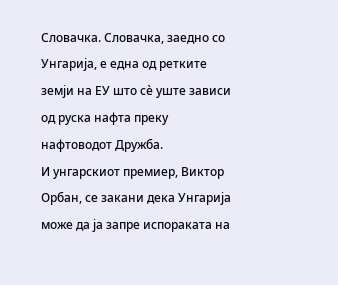Словачка. Словачка, заедно со Унгарија, е една од ретките земји на ЕУ што сè уште зависи од руска нафта преку нафтоводот Дружба.
И унгарскиот премиер, Виктор Орбан, се закани дека Унгарија може да ја запре испораката на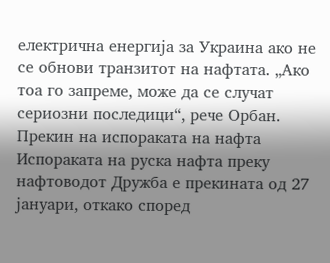електрична енергија за Украина ако не се обнови транзитот на нафтата. „Ако тоа го запреме, може да се случат сериозни последици“, рече Орбан.
Прекин на испораката на нафта
Испораката на руска нафта преку нафтоводот Дружба е прекината од 27 јануари, откако според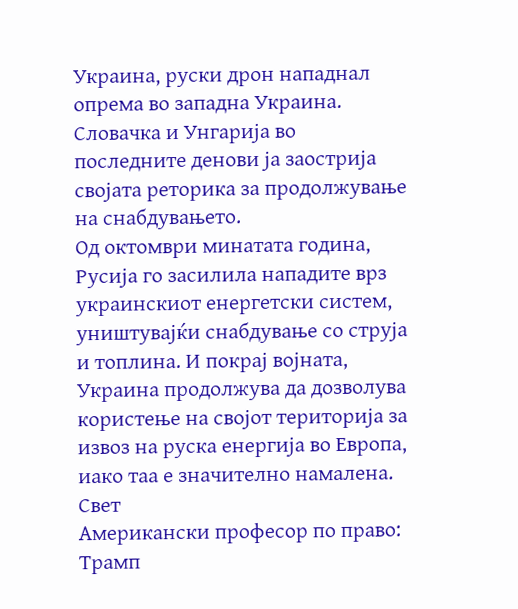Украина, руски дрон нападнал опрема во западна Украина. Словачка и Унгарија во последните денови ја заострија својата реторика за продолжување на снабдувањето.
Од октомври минатата година, Русија го засилила нападите врз украинскиот енергетски систем, уништувајќи снабдување со струја и топлина. И покрај војната, Украина продолжува да дозволува користење на својот територија за извоз на руска енергија во Европа, иако таа е значително намалена.
Свет
Американски професор по право: Трамп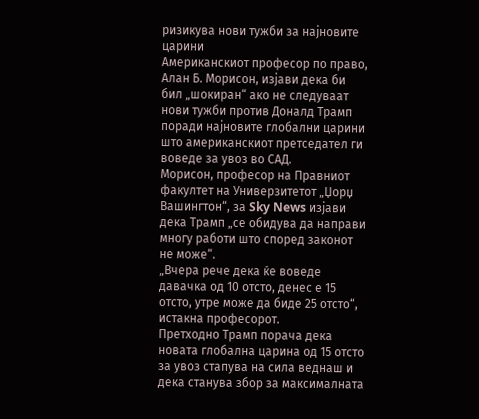ризикува нови тужби за најновите царини
Американскиот професор по право, Алан Б. Морисон, изјави дека би бил „шокиран“ ако не следуваат нови тужби против Доналд Трамп поради најновите глобални царини што американскиот претседател ги воведе за увоз во САД.
Морисон, професор на Правниот факултет на Универзитетот „Џорџ Вашингтон“, за Sky News изјави дека Трамп „се обидува да направи многу работи што според законот не може“.
„Вчера рече дека ќе воведе давачка од 10 отсто, денес е 15 отсто, утре може да биде 25 отсто“, истакна професорот.
Претходно Трамп порача дека новата глобална царина од 15 отсто за увоз стапува на сила веднаш и дека станува збор за максималната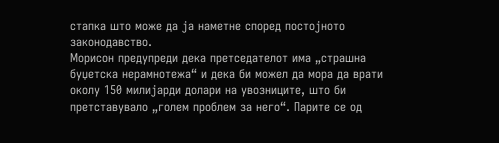стапка што може да ја наметне според постојното законодавство.
Морисон предупреди дека претседателот има „страшна буџетска нерамнотежа“ и дека би можел да мора да врати околу 150 милијарди долари на увозниците, што би претставувало „голем проблем за него“. Парите се од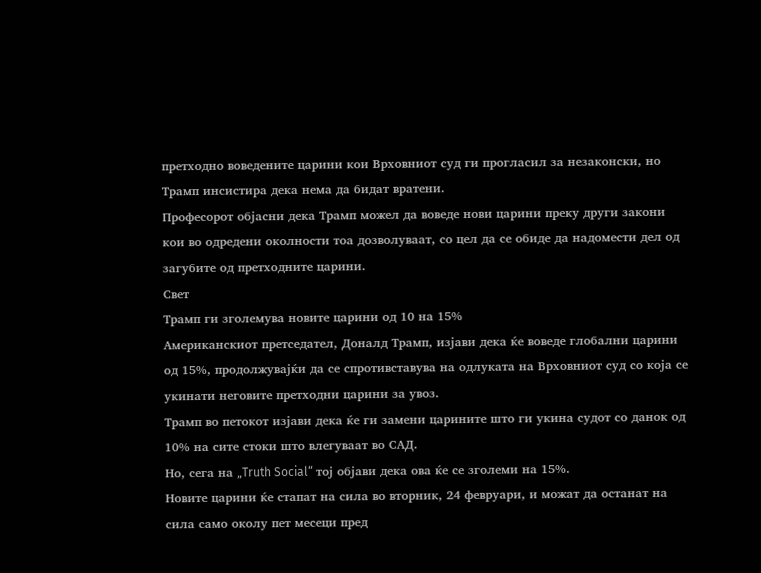претходно воведените царини кои Врховниот суд ги прогласил за незаконски, но Трамп инсистира дека нема да бидат вратени.
Професорот објасни дека Трамп можел да воведе нови царини преку други закони кои во одредени околности тоа дозволуваат, со цел да се обиде да надомести дел од загубите од претходните царини.
Свет
Трамп ги зголемува новите царини од 10 на 15%
Американскиот претседател, Доналд Трамп, изјави дека ќе воведе глобални царини од 15%, продолжувајќи да се спротивставува на одлуката на Врховниот суд со која се укинати неговите претходни царини за увоз.
Трамп во петокот изјави дека ќе ги замени царините што ги укина судот со данок од 10% на сите стоки што влегуваат во САД.
Но, сега на „Truth Social“ тој објави дека ова ќе се зголеми на 15%.
Новите царини ќе стапат на сила во вторник, 24 февруари, и можат да останат на сила само околу пет месеци пред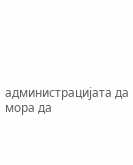администрацијата да мора да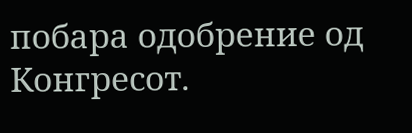побара одобрение од Конгресот.